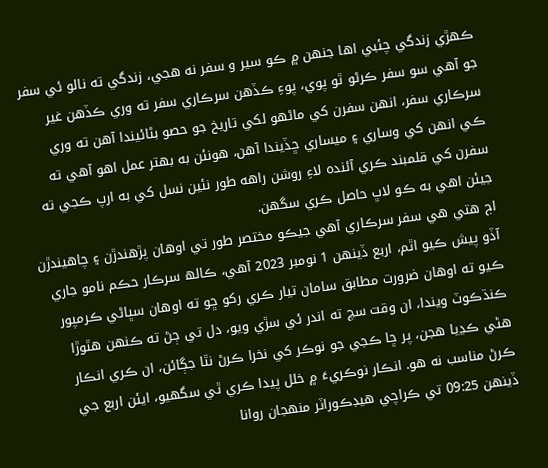ڪهڙي زندگي چئبي اها جنهن ۾ ڪو سير و سفر نه هجي، زندگي ته نالو ئي سفر جو آهي سو سفر ڪرڻو ٿو پوي، پوءِ ڪڏهن سرڪاري سفر ته وري ڪڏهن غير سرڪاري سفر، انهن سفرن کي ماڻهو لکي تاريخ جو حصو بڻائيندا آهن ته وري ڪي انهن کي وساري ۽ ميساري ڇڏيندا آهن، هونئن به بهتر عمل اهو آهي ته سفرن کي قلمبند ڪري آئنده لاءِ روشن راهه طور نئين نسل کي به ارپ ڪجي ته جيئن اهي به ڪو لاڀ حاصل ڪري سگهن.
اڄ هتي هي سفر سرڪاري آهي جيڪو مختصر طور تي اوهان پڙهندڙن ۽ چاهيندڙن آڏو پيش ڪيو اٿم، اربع ڏينهن 1 نومبر 2023 آهي، ڪالھ سرڪار حڪم نامو جاري ڪيو ته اوهان ضرورت مطابق سامان تيار ڪري رکو ڇو ته اوهان سڀاڻي ڪرمپور ڪنڌڪوٽ ويندا، ان وقت سچ ته اندر ئي سڙي ويو، دل تي ڄڻ ته ڪنهن هٿوڙا هڻي ڪڍيا هجن، پر ڇا ڪجي جو نوڪر کي نخرا ڪرڻ نٿا جڳائن، ان ڪري انڪار ڪرڻ مناسب نه هو. انڪار نوڪريءَ ۾ خلل پيدا ڪري ٿي سگهيو، ايئن اربع جي ڏينهن 09:25 تي ڪراچي هيڊڪوراٽر منهجان روانا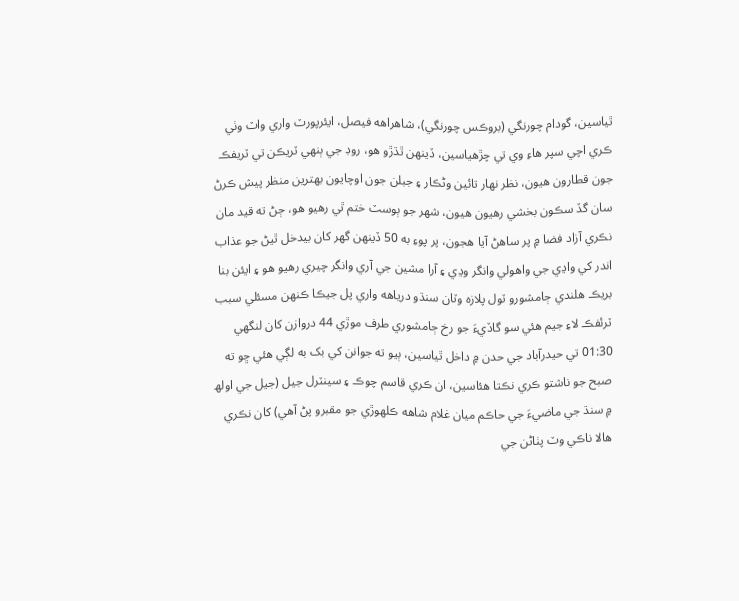ٿياسين، گودام چورنگي (بروڪس چورنگي)، شاهراهه فيصل، ايئرپورٽ واري واٽ وٺي ڪري اچي سپر هاءِ وي تي چڙهياسين، ڏينهن ٿڌڙو هو، روڊ جي ٻنهي ٽريڪن تي ٽريفڪ جون قطارون هيون، نظر نهار تائين وڻڪار ۽ جبلن جون اوچايون بهترين منظر پيش ڪرڻ سان گڏ سڪون بخشي رهيون هيون، شهر جو ٻوسٽ ختم ٿي رهيو هو، ڄڻ ته قيد مان نڪري آزاد فضا ۾ پر ساهڻ آيا هجون، پر پوءِ به 50 ڏينهن گهر کان بيدخل ٿيڻ جو عذاب اندر کي واڍي جي واهولي وانگر وڍي ۽ آرا مشين جي آري وانگر چيري رهيو هو ۽ ايئن بنا بريڪ هلندي ڄامشورو ٽول پلازه وٽان سنڌو درياهه واري پل جيڪا ڪنهن مسئلي سبب ٽرئفڪ لاءِ جيم هئي سو گاڏيءَ جو رخ ڄامشوري طرف موڙي 44 دروازن کان لنگهي 01:30 تي حيدرآباد جي حدن ۾ داخل ٿياسين، ٻيو ته جوانن کي بک به لڳي هئي ڇو ته صبح جو ناشتو ڪري نڪتا هئاسين، ان ڪري قاسم چوڪ ۽ سينٽرل جيل (جيل جي اولھ ۾ سنڌ جي ماضيءَ جي حاڪم ميان غلام شاهه ڪلهوڙي جو مقبرو پڻ آهي) کان نڪري هالا ناڪي وٽ پٺاڻن جي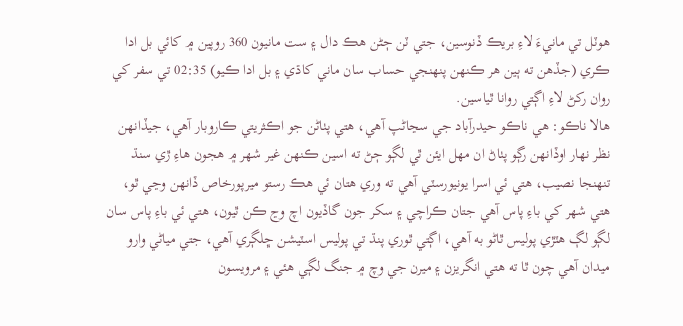هوٽل تي مانيءَ لاءِ بريڪ ڏنوسين، جتي ٽن ڄڻن هڪ دال ۽ ست مانيون 360 روپين ۾ کائي بل ادا ڪري (جڏهن ته ٻين هر ڪنهن پنهنجي حساب سان ماني کاڌي ۽ بل ادا ڪيو) 02:35 تي سفر کي روان رکڻ لاءِ اڳتي روانا ٿياسين.
هالا ناڪو: هي ناڪو حيدرآباد جي سڃاڻپ آهي، هتي پٺاڻن جو اڪثريتي ڪاروبار آهي، جيڏانهن نظر نهار اوڏانهن رڳو پٺاڻ ان مهل ايئن ٿي لڳو ڄڻ ته اسين ڪنهن غير شهر ۾ هجون هاءِ ڙي سنڌ تنهنجا نصيب، هتي ئي اسرا يونيورسٽي آهي ته وري هتان ئي هڪ رستو ميرپورخاص ڏانهن وڃي ٿو، هتي شهر کي باءِ پاس آهي جتان ڪراچي ۽ سکر جون گاڏيون اچ وڃ ڪن ٿيون، هتي ئي باءِ پاس سان لڳو لڳ هٽڙي پوليس ٿاڻو به آهي، اڳتي ٿوري پنڌ تي پوليس اسٽيشن ڇلڳري آهي، جتي مياڻي وارو ميدان آهي چون ٿا ته هتي انگريزن ۽ ميرن جي وچ ۾ جنگ لڳي هئي ۽ مرويسون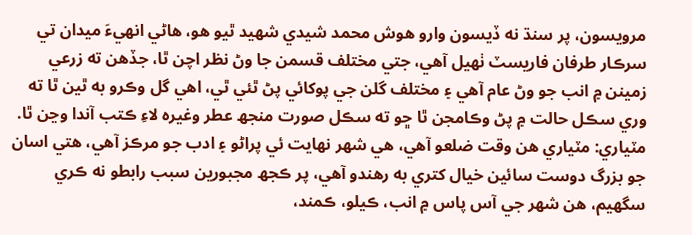مرويسون، پر سنڌ نه ڏيسون وارو هوش محمد شيدي شهيد ٿيو هو، هاڻي انهيءَ ميدان تي سرڪار طرفان فاريسٽ ٺهيل آهي، جتي مختلف قسمن جا وڻ نظر اچن ٿا، جڏهن ته زرعي زمينن ۾ انب جو وڻ عام آهي ۽ مختلف گلن جي پوکائي پڻ ٿئي ٿي، اهي گل وڪرو به ٿين ٿا ته وري سڪل حالت ۾ پڻ وڪامجن ٿا ڇو ته سڪل صورت منجھ عطر وغيره لاءِ ڪتب آندا وڃن ٿا.
مٽياري: مٽياري هن وقت ضلعو آهي، هي شهر نهايت ئي پراڻو ۽ ادب جو مرڪز آهي، هتي اسان جو بزرگ دوست سائين خيال کتري به رهندو آهي، پر ڪجھ مجبورين سبب رابطو نه ڪري سگهيم، هن شهر جي آس پاس ۾ انب، ڪيلو، ڪمند،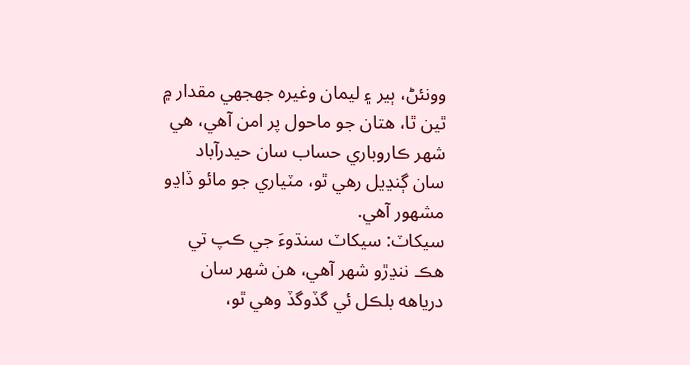وونئڻ، ٻير ۽ ليمان وغيره جهجهي مقدار ۾ ٿين ٿا، هتان جو ماحول پر امن آهي، هي شهر ڪاروباري حساب سان حيدرآباد سان ڳنڍيل رهي ٿو، مٽياري جو مائو ڏاڍو مشهور آهي.
سيکاٽ: سيکاٽ سنڌوءَ جي ڪپ تي هڪ ننڍڙو شهر آهي، هن شهر سان درياهه بلڪل ئي گڏوگڏ وهي ٿو،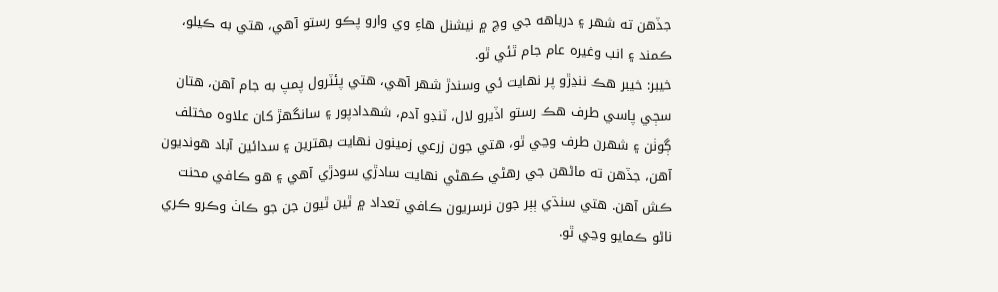جڏهن ته شهر ۽ درياهه جي وچ ۾ نيشنل هاءِ وي وارو پڪو رستو آهي، هتي به ڪيلو، ڪمند ۽ انب وغيره عام جام ٿئي ٿو.
خيبر: خيبر هڪ ننڍڙو پر نهايت ئي وسندڙ شهر آهي، هتي پئٽرول پمپ به جام آهن، هتان سڄي پاسي طرف هڪ رستو اڏيرو لال، ٽنڊو آدم، شهدادپور ۽ سانگهڙ کان علاوه مختلف ڳوٺن ۽ شهرن طرف وڃي ٿو، هتي جون زرعي زمينون نهايت بهترين ۽ سدائين آباد هونديون آهن، جڏهن ته ماڻهن جي رهڻي ڪهڻي نهايت سادڙي سودڙي آهي ۽ هو ڪافي محنت ڪش آهن. هتي سنڌي ٻٻر جون نرسريون ڪافي تعداد ۾ ٿين ٿيون جن جو ڪاٺ وڪرو ڪري ناڻو ڪمايو وڃي ٿو.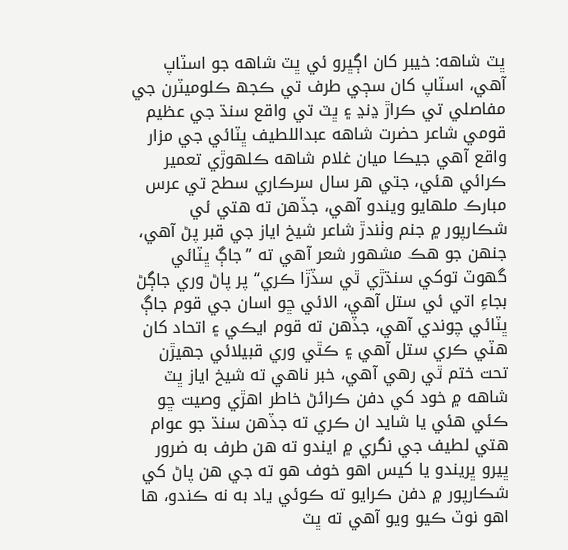ڀٽ شاهه: خيبر کان اڳڀرو ئي ڀٽ شاهه جو اسٽاپ آهي، اسٽاپ کان سڄي طرف تي ڪجھ ڪلوميٽرن جي مفاصلي تي ڪراڙ ڍنڍ ۽ ڀٽ تي واقع سنڌ جي عظيم قومي شاعر حضرت شاهه عبداللطيف ڀٽائي جي مزار واقع آهي جيڪا ميان غلام شاهه ڪلهوڙي تعمير ڪرائي هئي، جتي هر سال سرڪاري سطح تي عرس مبارڪ ملهايو ويندو آهي، جڏهن ته هتي ئي شڪارپور ۾ جنم وٺندڙ شاعر شيخ اياز جي قبر پڻ آهي، جنهن جو هڪ مشهور شعر آهي ته ”جاڳ ڀٽائي گهوٽ توکي سنڌڙي ٿي سڏڙا ڪري“ پر پاڻ وري جاڳڻ بجاءِ اتي ئي ستل آهي، الائي ڇو اسان جي قوم جاڳ ڀٽائي چوندي آهي، جڏهن ته قوم ايڪي ۽ اتحاد کان هٽي ڪري ستل آهي ۽ ڪٿي وري قبيلائي جهيڙن تحت ختم ٿي رهي آهي، خبر ناهي ته شيخ اياز ڀٽ شاهه ۾ خود کي دفن ڪرائڻ خاطر اهڙي وصيت ڇو ڪئي هئي يا شايد ان ڪري ته جڏهن سنڌ جو عوام هتي لطيف جي نگري ۾ ايندو ته هن طرف به ضرور ڀيرو ڀريندو يا کيس اهو خوف هو ته جي هن پاڻ کي شڪارپور ۾ دفن ڪرايو ته ڪوئي ياد به نه ڪندو، ها اهو نوٽ ڪيو ويو آهي ته ڀٽ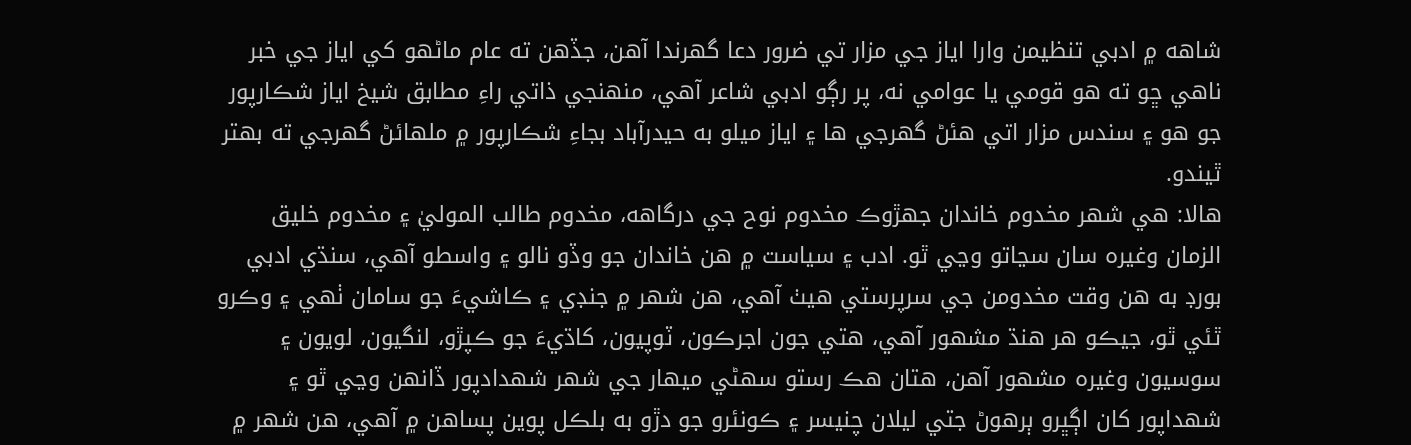شاهه ۾ ادبي تنظيمن وارا اياز جي مزار تي ضرور دعا گهرندا آهن، جڏهن ته عام ماڻهو کي اياز جي خبر ناهي ڇو ته هو قومي يا عوامي نه، پر رڳو ادبي شاعر آهي، منهنجي ذاتي راءِ مطابق شيخ اياز شڪارپور جو هو ۽ سندس مزار اتي هئڻ گهرجي ها ۽ اياز ميلو به حيدرآباد بجاءِ شڪارپور ۾ ملهائڻ گهرجي ته بهتر ٿيندو.
هالا: هي شهر مخدوم خاندان جهڙوڪ مخدوم نوح جي درگاهه، مخدوم طالب الموليٰ ۽ مخدوم خليق الزمان وغيره سان سڃاتو وڃي ٿو. ادب ۽ سياست ۾ هن خاندان جو وڏو نالو ۽ واسطو آهي، سنڌي ادبي بورڊ به هن وقت مخدومن جي سرپرستي هيٺ آهي، هن شهر ۾ جنڊي ۽ ڪاشيءَ جو سامان ٺهي ۽ وڪرو ٿئي ٿو، جيڪو هر هنڌ مشهور آهي، هتي جون اجرڪون، ٽوپيون، کاڌيءَ جو ڪپڙو، لنگيون، لويون ۽ سوسيون وغيره مشهور آهن، هتان هڪ رستو سهڻي ميهار جي شهر شهدادپور ڏانهن وڃي ٿو ۽ شهداپور کان اڳڀرو ٻرهوڻ جتي ليلان چنيسر ۽ ڪونئرو جو دڙو به بلڪل پوين پساهن ۾ آهي، هن شهر ۾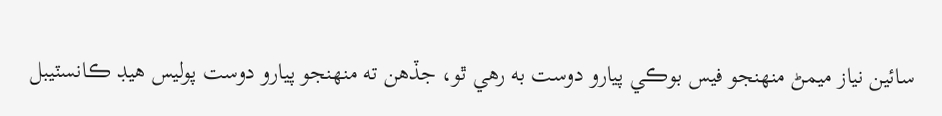سائين نياز ميمڻ منهنجو فيس بوڪي پيارو دوست به رهي ٿو، جڏهن ته منهنجو پيارو دوست پوليس هيڊ ڪانسٽيبل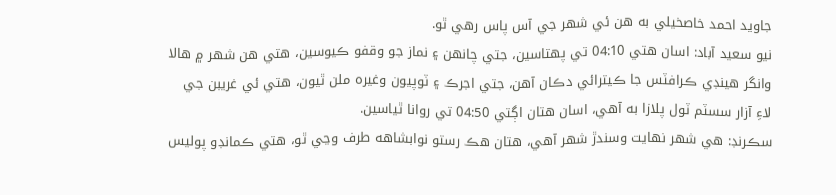جاويد احمد خاصخيلي به هن ئي شهر جي آس پاس رهي ٿو.
نيو سعيد آباد: اسان هتي 04:10 تي پهتاسين، جتي چانهن ۽ نماز جو وقفو ڪيوسين، هتي هن شهر ۾ هالا وانگر هينڊي ڪرافٽس جا ڪيترائي دڪان آهن، جتي اجرڪ ۽ ٽوپيون وغيره ملن ٿيون، هتي ئي غريبن جي لاءِ آزار سسٽم ٽول پلازا به آهي، اسان هتان اڳتي 04:50 تي روانا ٿياسين.
سڪرنڊ: هي شهر نهايت وسندڙ شهر آهي، هتان هڪ رستو نوابشاهه طرف وڃي ٿو، هتي ڪمانڊو پوليس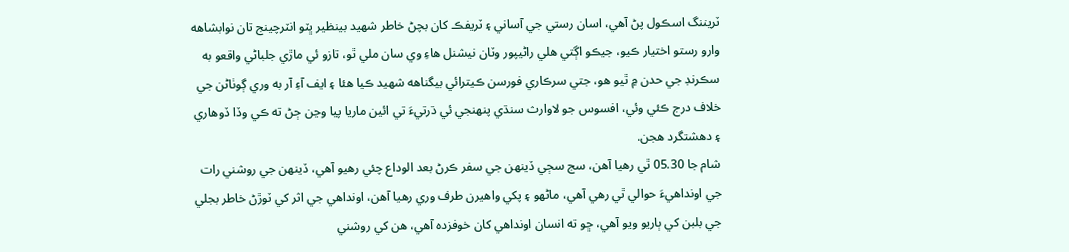ٽريننگ اسڪول پڻ آهي، اسان رستي جي آساني ۽ ٽريفڪ کان بچڻ خاطر شهيد بينظير ڀٽو انٽرچينج تان نوابشاهه وارو رستو اختيار ڪيو، جيڪو اڳتي هلي راڻيپور وٽان نيشنل هاءِ وي سان ملي ٿو، تازو ئي ماڙي جلباڻي واقعو به سڪرنڊ جي حدن ۾ ٿيو هو، جتي سرڪاري فورسن ڪيترائي بيگناهه شهيد ڪيا هئا ۽ ايف آءِ آر به وري ڳوٺاڻن جي خلاف درج ڪئي وئي، افسوس جو لاوارث سنڌي پنهنجي ئي ڌرتيءَ تي ائين ماريا پيا وڃن ڄڻ ته ڪي وڏا ڏوهاري ۽ دهشتگرد هجن.
شام جا 05.30 ٿي رهيا آهن، سج سڄي ڏينهن جي سفر ڪرڻ بعد الوداع چئي رهيو آهي، ڏينهن جي روشني رات جي اونداهيءَ حوالي ٿي رهي آهي، ماڻهو ۽ پکي واهيرن طرف وري رهيا آهن، اونداهي جي اثر کي ٽوڙڻ خاطر بجلي جي بلبن کي ٻاريو ويو آهي، ڇو ته انسان اونداهي کان خوفزده آهي، هن کي روشني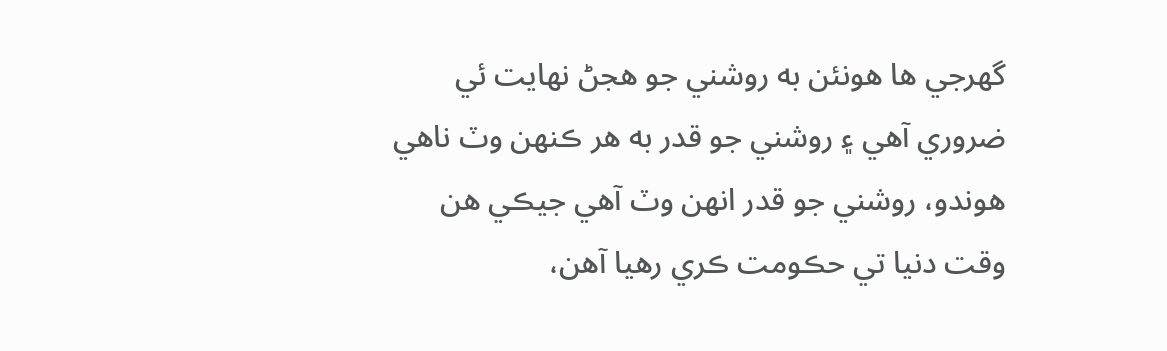گهرجي ها هونئن به روشني جو هجڻ نهايت ئي ضروري آهي ۽ روشني جو قدر به هر ڪنهن وٽ ناهي هوندو، روشني جو قدر انهن وٽ آهي جيڪي هن وقت دنيا تي حڪومت ڪري رهيا آهن،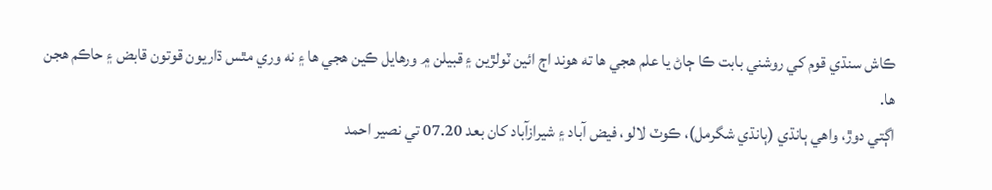ڪاش سنڌي قوم کي روشني بابت ڪا ڄاڻ يا علم هجي ها ته هوند اڄ ائين ٽولڙين ۽ قبيلن ۾ ورهايل ڪين هجي ها ۽ نه وري مٿس ڌاريون قوتون قابض ۽ حاڪم هجن ها.
اڳتي دوڙ، واهي ٻانڌي (ٻانڌي شگرمل)، ڪوٽ لالو، فيض آباد ۽ شيرازآباد کان بعد 07.20 تي نصير احمد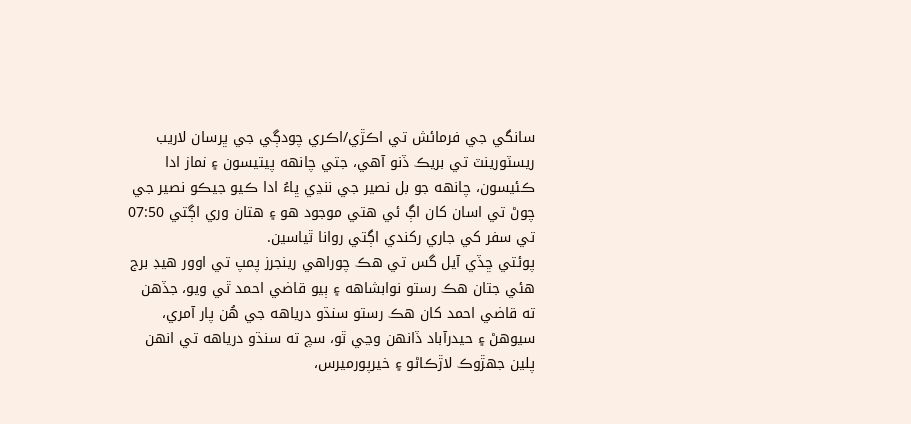سانگي جي فرمائش تي اڪڙي/اڪري چودڳي جي ڀرسان لاريب ريسٽورينٽ تي بريڪ ڏنو آهي، جتي چانهه پيتيسون ۽ نماز ادا ڪئيسون، چانهه جو بل نصير جي ننڍي ڀاءُ ادا ڪيو جيڪو نصير جي چوڻ تي اسان کان اڳ ئي هتي موجود هو ۽ هتان وري اڳتي 07:50 تي سفر کي جاري رکندي اڳتي روانا ٿياسين.
پوئتي ڇڏي آيل گس تي هڪ چوراهي رينجرز پمپ تي اوور هيڊ برج ھئي جتان هڪ رستو نوابشاهه ۽ ٻيو قاضي احمد ٿي ويو، جڏهن ته قاضي احمد کان هڪ رستو سنڌو درياهه جي هُن پار آمري، سيوهڻ ۽ حيدرآباد ڏانهن وڃي ٿو، سچ ته سنڌو درياهه تي انهن پلين جهڙوڪ لاڙڪاڻو ۽ خيرپورميرس،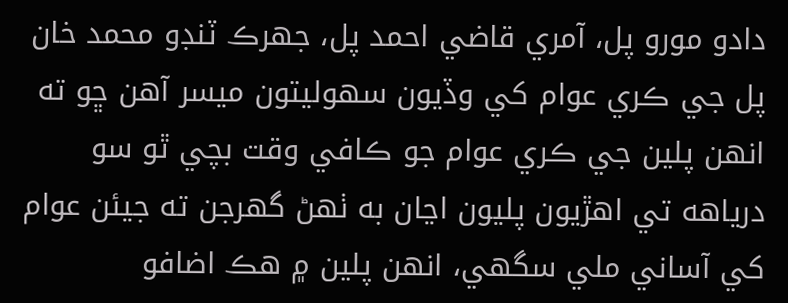دادو مورو پل، آمري قاضي احمد پل، جهرڪ ٽنڊو محمد خان پل جي ڪري عوام کي وڏيون سهوليتون ميسر آهن ڇو ته انهن پلين جي ڪري عوام جو ڪافي وقت بچي ٿو سو درياهه تي اهڙيون پليون اڃان به ٺهڻ گهرجن ته جيئن عوام کي آساني ملي سگهي، انهن پلين ۾ هڪ اضافو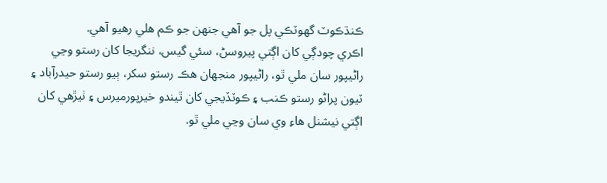ڪنڌڪوٽ گهوٽڪي پل جو آهي جنهن جو ڪم هلي رهيو آهي.
اڪري چودڳي کان اڳتي پيروسڻ، سئي گيس، ننگريجا کان رستو وڃي راڻيپور سان ملي ٿو، راڻيپور منجهان هڪ رستو سکر، ٻيو رستو حيدرآباد ۽ ٽيون پراڻو رستو ڪنب ۽ ڪوٽڏيجي کان ٿيندو خيرپورميرس ۽ ٺيڙهي کان اڳتي نيشنل هاءِ وي سان وڃي ملي ٿو.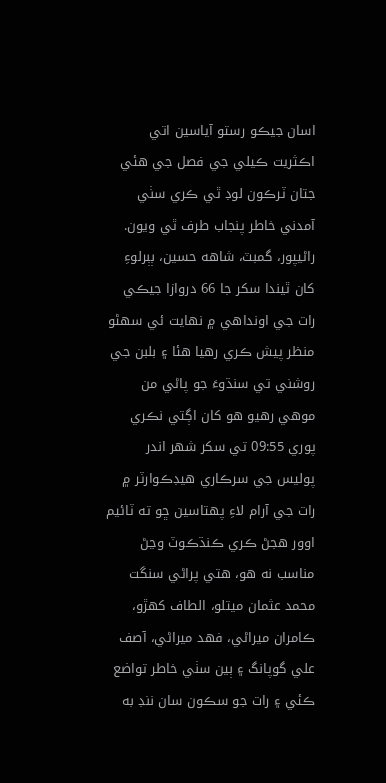اسان جيڪو رستو آياسين اتي اڪثريت ڪيلي جي فصل جي هئي جتان ٽرڪون لوڊ ٿي ڪري سٺي آمدني خاطر پنجاب طرف ٿي ويون.
راڻيپور، گمبٽ، شاهه حسين، ٻٻرلوءِ کان ٿيندا سکر جا 66 دروازا جيڪي رات جي اونداهي ۾ نهايت ئي سهڻو منظر پيش ڪري رهيا هئا ۽ بلبن جي روشني تي سنڌوءَ جو پاڻي من موهي رهيو هو کان اڳتي نڪري پوري 09:55 تي سکر شهر اندر پوليس جي سرڪاري هيڊڪوارٽر ۾ رات جي آرام لاءِ پهتاسين ڇو ته ٽائيم اوور هجڻ ڪري ڪنڌڪوٽ وڃڻ مناسب نه هو، هتي پراڻي سنگت محمد عثمان ميتلو، الطاف کهڙو، ڪامران ميراڻي، فهد ميراڻي، آصف علي گوپانگ ۽ ٻين سٺي خاطر تواضع ڪئي ۽ رات جو سڪون سان ننڊ به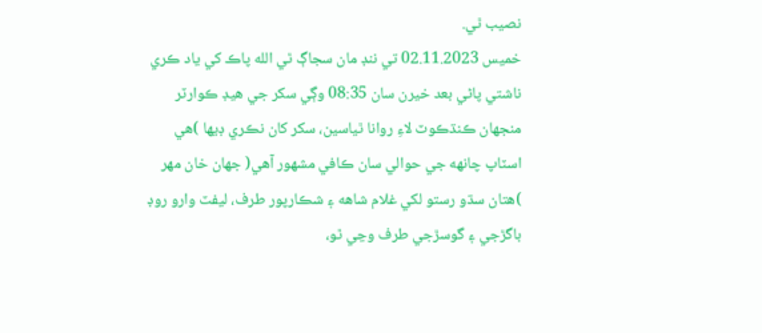نصيب ٿي.
خميس 02.11.2023 تي ننڊ مان سجاڳ ٿي الله پاڪ کي ياد ڪري ناشتي پاڻي بعد خيرن سان 08:35 وڳي سکر جي هيڊ ڪوارٽر منجهان ڪنڌڪوٽ لاءِ روانا ٿياسين، سکر کان نڪري ڊيها )هي اسٽاپ چانهه جي حوالي سان ڪافي مشهور آهي( جهان خان مهر )هتان سڌو رستو لکي غلام شاهه ۽ شڪارپور طرف، ليفٽ وارو روڊ باگڙجي ۽ گوسڙجي طرف وڃي ٿو،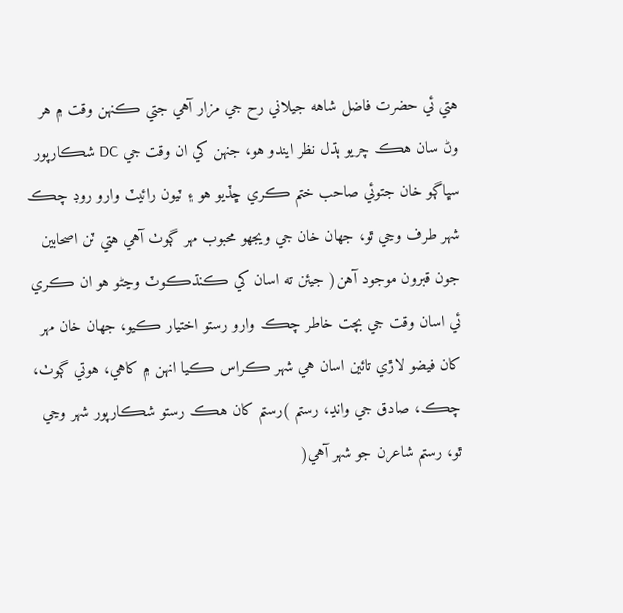هتي ئي حضرت فاضل شاهه جيلاني رح جي مزار آهي جتي ڪنهن وقت ۾ هر وڻ سان هڪ چريو ٻڌل نظر ايندو هو، جنهن کي ان وقت جي DC شڪارپور سڀاڳو خان جتوئي صاحب ختم ڪري ڇڏيو هو ۽ ٽيون رائيٽ وارو روڊ چڪ شهر طرف وڃي ٿو، جهان خان جي ويجهو محبوب مهر ڳوٺ آهي هتي ٽن اصحابين جون قبرون موجود آهن( جيئن ته اسان کي ڪنڌڪوٽ وڃڻو هو ان ڪري ئي اسان وقت جي بچت خاطر چڪ وارو رستو اختيار ڪيو، جهان خان مهر کان فيضو لاڙي تائين اسان هي شهر ڪراس ڪيا انهن ۾ کاهي، هوتي ڳوٺ، چڪ، صادق جي وانڍ، رستم )رستم کان هڪ رستو شڪارپور شهر وڃي ٿو، رستم شاعرن جو شهر آهي(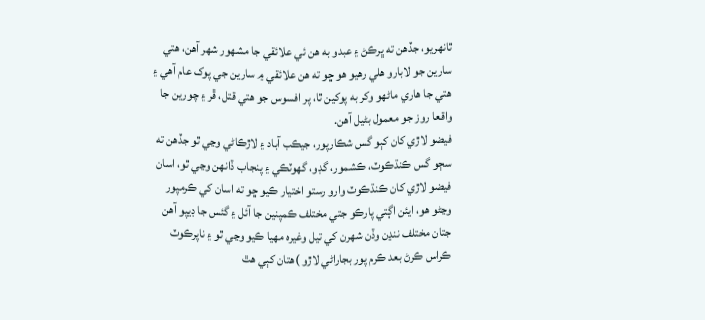ٿانهريو، جڏهن ته ڀرڪڻ ۽ عبدو به هن ئي علائقي جا مشهور شهر آهن، هتي سارين جو لابارو هلي رهيو هو ڇو ته هن علائقي ۾ سارين جي پوک عام آهي ۽ هتي جا هاري ماڻهو وکر به پوکين ٿا، پر افسوس جو هتي قتل، ڦر ۽ چورين جا واقعا روز جو معمول بڻيل آهن.
فيضو لاڙي کان کٻو گس شڪارپور، جيڪب آباد ۽ لاڙڪاڻي وڃي ٿو جڏهن ته سڄو گس ڪنڌڪوٽ، ڪشمور، گڊو، گهوٽڪي ۽ پنجاب ڏانهن وڃي ٿو، اسان فيضو لاڙي کان ڪنڌڪوٽ وارو رستو اختيار ڪيو ڇو ته اسان کي ڪرمپور وڃڻو هو، ايئن اڳتي پارڪو جتي مختلف ڪمپنين جا آئل ۽ گئس جا ڊيپو آهن جتان مختلف ننڍن وڏن شهرن کي تيل وغيره مهيا ڪيو وڃي ٿو ۽ ناپرڪوٽ ڪراس ڪرڻ بعد ڪرم پور بجاراڻي لاڙو )هتان کٻي هٿ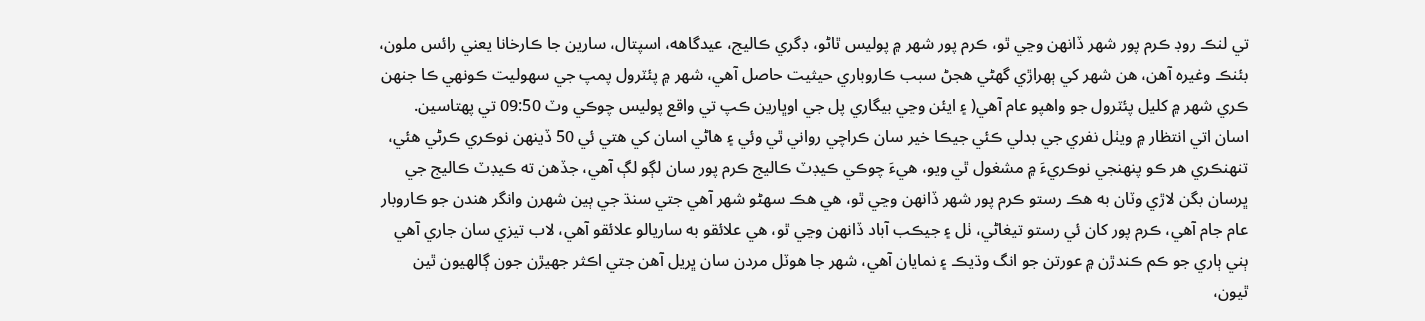تي لنڪ روڊ ڪرم پور شهر ڏانهن وڃي ٿو، ڪرم پور شهر ۾ پوليس ٿاڻو، ڊگري ڪاليج، عيدگاهه، اسپتال، سارين جا ڪارخانا يعني رائس ملون، بئنڪ وغيره آهن، هن شهر کي ٻهراڙي گهڻي هجڻ سبب ڪاروباري حيثيت حاصل آهي، شهر ۾ پئٽرول پمپ جي سهوليت ڪونهي ڪا جنهن ڪري شهر ۾ کليل پئٽرول جو واهپو عام آهي( ۽ ايئن وڃي بيگاري پل جي اوڀارين ڪپ تي واقع پوليس چوڪي وٽ 09:50 تي پهتاسين.
اسان اتي انتظار ۾ ويٺل نفري جي بدلي ڪئي جيڪا خير سان ڪراچي رواني ٿي وئي ۽ هاڻي اسان کي هتي ئي 50 ڏينهن نوڪري ڪرڻي هئي، تنهنڪري هر ڪو پنهنجي نوڪريءَ ۾ مشغول ٿي ويو، هيءَ چوڪي ڪيڊٽ ڪاليج ڪرم پور سان لڳو لڳ آهي، جڏهن ته ڪيڊٽ ڪاليج جي ڀرسان بگن لاڙي وٽان به هڪ رستو ڪرم پور شهر ڏانهن وڃي ٿو، هي هڪ سهڻو شهر آهي جتي سنڌ جي ٻين شهرن وانگر هندن جو ڪاروبار عام جام آهي، ڪرم پور کان ئي رستو تيغاڻي، ٺل ۽ جيڪب آباد ڏانهن وڃي ٿو، هي علائقو به ساريالو علائقو آهي، لاب تيزي سان جاري آهي ٻني ٻاري جو ڪم ڪندڙن ۾ عورتن جو انگ وڌيڪ ۽ نمايان آهي، شهر جا هوٽل مردن سان ڀريل آهن جتي اڪثر جهيڙن جون ڳالهيون ٿين ٿيون،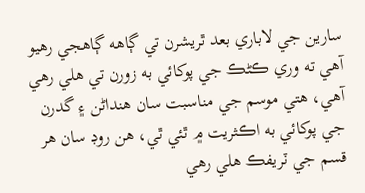سارين جي لاباري بعد ٿريشرن تي ڳاهه ڳاهجي رهيو آهي ته وري ڪڻڪ جي پوکائي به زورن تي هلي رهي آهي، هتي موسم جي مناسبت سان هنداڻن ۽ گدرن جي پوکائي به اڪثريت ۾ ٿئي ٿي، هن روڊ سان هر قسم جي ٽريفڪ هلي رهي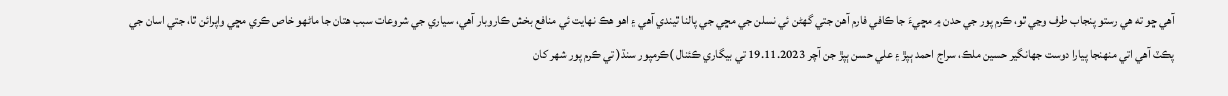آهي ڇو ته هي رستو پنجاب طرف وڃي ٿو، ڪرم پور جي حدن ۾ مڇيءَ جا ڪافي فارم آهن جتي گهڻن ئي نسلن جي مڇي جي پالنا ٿيندي آهي ۽ اهو هڪ نهايت ئي منافع بخش ڪاروبار آهي، سياري جي شروعات سبب هتان جا ماڻهو خاص ڪري مڇي واپرائن ٿا، جتي اسان جي پڪٽ آهي اتي منهنجا پيارا دوست جهانگير حسين ملڪ، سراج احمد ٻپڙ ۽ علي حسن ٻپڙ جن آچر 19.11.2023 تي بيگاري ڪئنال )ڪرمپور سنڌ( تي ڪرم پور شهر کان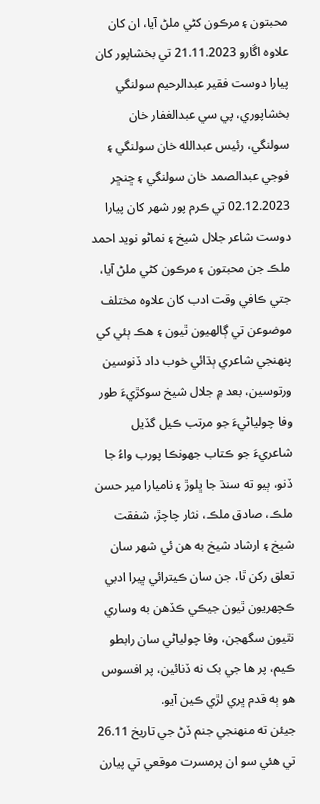محبتون ۽ مرڪون کڻي ملڻ آيا، ان کان علاوه اڱارو 21.11.2023 تي بخشاپور کان پيارا دوست فقير عبدالرحيم سولنگي بخشاپوري، پي سي عبدالغفار خان سولنگي، رئيس عبدالله خان سولنگي ۽ فوجي عبدالصمد خان سولنگي ۽ ڇنڇر 02.12.2023 تي ڪرم پور شهر کان پيارا دوست شاعر جلال شيخ ۽ نماڻو نويد احمد ملڪ جن محبتون ۽ مرڪون کڻي ملڻ آيا، جتي ڪافي وقت ادب کان علاوه مختلف موضوعن تي ڳالهيون ٿيون ۽ هڪ ٻئي کي پنهنجي شاعري ٻڌائي خوب داد ڏنوسين ورتوسين، بعد ۾ جلال شيخ سوکڙيءَ طور وفا چولياڻيءَ جو مرتب ڪيل گڏيل شاعريءَ جو ڪتاب جهونڪا پورب واءُ جا ڏنو، ٻيو ته سنڌ جا ڀلوڙ ۽ ناميارا مير حسن ملڪ، صادق ملڪ، نثار چاچڙ، شفقت شيخ ۽ ارشاد شيخ به هن ئي شهر سان تعلق رکن ٿا، جن سان ڪيترائي ڀيرا ادبي ڪچهريون ٿيون جيڪي ڪڏهن به وساري نٿيون سگهجن، وفا چولياڻي سان رابطو ڪيم، پر ها جي بک نه ڏنائين، پر افسوس هو ٻه قدم ڀري لڙي ڪين آيو.
جيئن ته منهنجي جنم ڏڻ جي تاريخ 26.11 تي هئي سو ان پرمسرت موقعي تي پيارن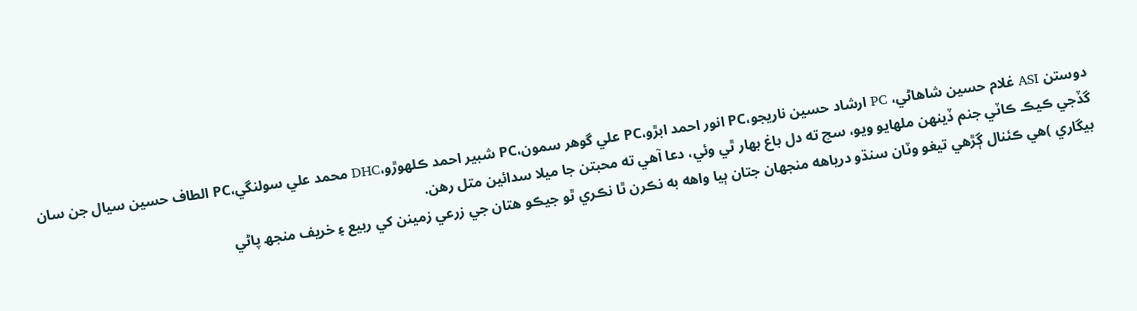دوستن ASI غلام حسين شاهاڻي، PC ارشاد حسين ناريجو،PC انور احمد ابڙو،PC علي گوهر سمون،PC شبير احمد ڪلهوڙو،DHC محمد علي سولنگي،PC الطاف حسين سيال جن سان گڏجي ڪيڪ ڪاٽي جنم ڏينهن ملهايو ويو، سچ ته دل باغ بهار ٿي وئي، دعا آهي ته محبتن جا ميلا سدائين متل رهن.
بيگاري )هي ڪئنال ڳڙهي تيغو وٽان سنڌو درياهه منجهان جتان ٻيا واهه به نڪرن ٿا نڪري ٿو جيڪو هتان جي زرعي زمينن کي ربيع ۽ خريف منجھ پاڻي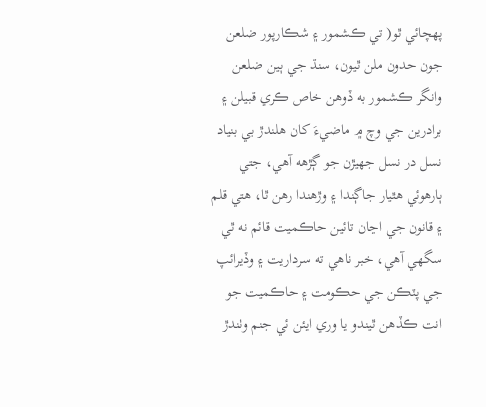پهچائي ٿو( تي ڪشمور ۽ شڪارپور ضلعن جون حدون ملن ٿيون، سنڌ جي ٻين ضلعن وانگر ڪشمور به ڏوهن خاص ڪري قبيلن ۽ برادرين جي وچ ۾ ماضيءَ کان هلندڙ بي بنياد نسل در نسل جهيڙن جو ڳڙهه آهي، جتي ٻارهوئي هٿيار جاڳندا ۽ وڙهندا رهن ٿا، هتي قلم ۽ قانون جي اڃان تائين حاڪميت قائم نه ٿي سگهي آهي، خبر ناهي ته سرداريت ۽ وڏيرائپ جي پٽڪن جي حڪومت ۽ حاڪميت جو انت ڪڏهن ٿيندو يا وري ايئن ئي جنم وٺندڙ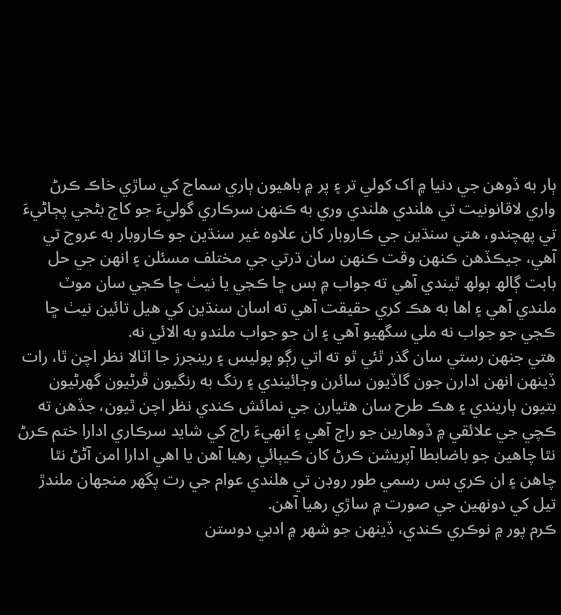ٻار به ڏوهن جي دنيا ۾ اک کولي تر ۽ پر ۾ باهيون ٻاري سماج کي ساڙي خاڪ ڪرڻ واري لاقانونيت تي هلندي هلندي وري به ڪنهن سرڪاري گوليءَ جو کاڄ بڻجي پڄاڻيءَ تي پهچندو، هتي سنڌين جي ڪاروبار کان علاوه غير سنڌين جو ڪاروبار به عروج تي آهي، جيڪڏهن ڪنهن وقت ڪنهن سان ڌرتي جي مختلف مسئلن ۽ انهن جي حل بابت ڳالھ ٻولھ ٿيندي آهي ته جواب ۾ بس ڇا ڪجي يا نيٺ ڇا ڪجي سان موٽ ملندي آهي ۽ اها به هڪ کري حقيقت آهي ته اسان سنڌين کي هيل تائين نيٺ ڇا ڪجي جو جواب نه ملي سگهيو آهي ۽ ان جو جواب ملندو به الائي نه.
هتي جنهن رستي سان گذر ٿئي ٿو ته اتي رڳو پوليس ۽ رينجرز جا اٽالا نظر اچن ٿا، رات ڏينهن انهن ادارن جون گاڏيون سائرن وڄائيندي ۽ رنگ به رنگيون ڦرڻيون گهرڻيون بتيون ٻاريندي ۽ هڪ طرح سان هٿيارن جي نمائش ڪندي نظر اچن ٿيون، جڏهن ته ڪچي جي علائقي ۾ ڏوهارين جو راڄ آهي ۽ انهيءَ راڄ کي شايد سرڪاري ادارا ختم ڪرڻ نٿا چاهين جو باضابطا آپريشن ڪرڻ کان ڪيٻائي رهيا آهن يا اهي ادارا امن آڻڻ نٿا چاهن ۽ ان ڪري بس رسمي طور روڊن تي هلندي عوام جي رت پگهر منجهان ملندڙ تيل کي دونهين جي صورت ۾ ساڙي رهيا آهن.
ڪرم پور ۾ نوڪري ڪندي، ڏينهن جو شهر ۾ ادبي دوستن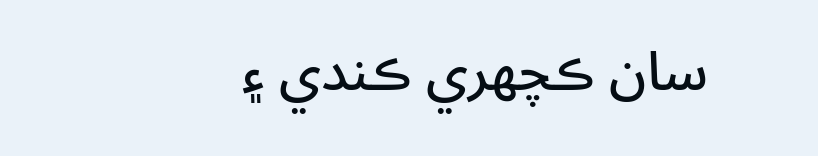سان ڪچهري ڪندي ۽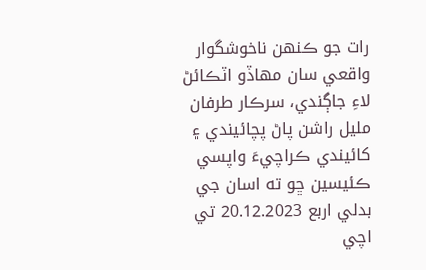رات جو ڪنهن ناخوشگوار واقعي سان مهاڏو اٽڪائڻ لاءِ جاڳندي، سرڪار طرفان مليل راشن پاڻ پچائيندي ۽ کائيندي ڪراچيءَ واپسي ڪئيسين ڇو ته اسان جي بدلي اربع 20.12.2023 تي اچي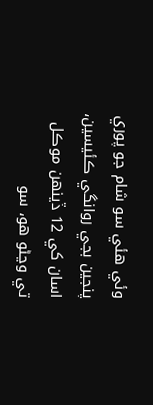وئي هئي سو شام جو پوري پنجين بجي روانگي ڪئيسين، اسان کي 12 ڏينهن موڪل تي وڃڻو هو، سو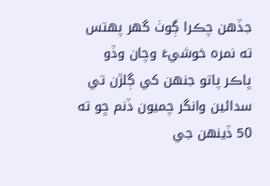جڏهن چڪرا ڳوٺ گهر پهتس ته نمره خوشيءَ وچان وڏو ڀاڪر پاتو جنهن کي ڳلڙن تي سدائين وانگر چميون ڏنم ڇو ته 50 ڏينهن جي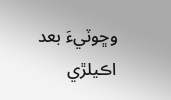وڇوٽيءَ بعد اڪيلڙي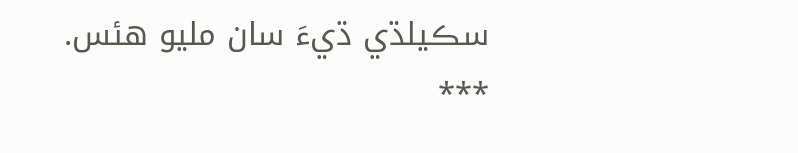سڪيلڌي ڌيءَ سان مليو هئس.
***